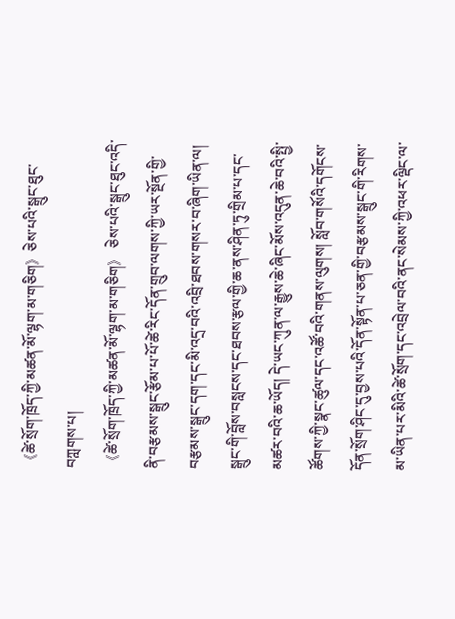《ཚེ་སྲོག་ཁྲོད་ཀྱི་མཚན་མོ་ལྷག་མ་གཅིག》ཅེས་པའི་སྒྲུང་ཐུང་བཀླགས་པ།
《ཚེ་སྲོག་ཁྲོད་ཀྱི་མཚན་མོ་ལྷག་མ་གཅིག》 ཅེས་པའི་སྒྲུང་ཐུང་འདི་ནི་བརྩམས་སྒྲུང་རྩོམ་པ་པོ་ཚེ་རིང་དོན་གྲུབ་ལགས་ཀྱི་ཡར་སྔོན་གྱི་བརྩམས་སྒྲུང་དག་དང་མི་འདྲ་བའི་འབྲི་ཐབས་གསར་བ་ཞིག་ཡིན་ལ། སྒྲུང་གི་བློས་བསླངས་དང་ཐབས་རྩལ་གྱི་ཆ་ནས་ཤིན་ཏུ་གྲིམ་པ་དང་མཚར་བའི་ཆ་ཡོད། དེ་ཡང་ཀུན་ལ་རྒྱུས་ཆེ་ཞིང་མོས་འདུན་ཆེ་བའི་སྤྱི་ཚོགས་ཀྱི་སྣང་ཚུལ་དང་འཚོ་བའི་གནས་ལུགས། སློབ་གསོའི་དགོངས་དོན་སྲོག་ཤིང་དུ་བྱས་པའི་དོན་སྟོན་པ་ཅན་གྱི་བརྩམས་སྒྲུང་གི་རིགས་མ་ཡིན་པར་མིའི་ཚེ་སྲོག་དང་འབྲེལ་བའི་ནང་སེམས་ཀྱི་འཕར་ལྡིང་ལ་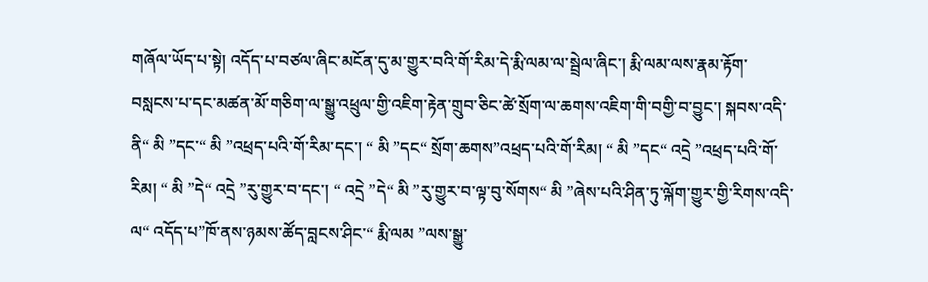གཞོལ་ཡོད་པ་སྟེ། འདོད་པ་བཙལ་ཞིང་མངོན་དུ་མ་གྱུར་བའི་གོ་རིམ་དེ་རྨི་ལམ་ལ་སྦྲེལ་ཞིང་། རྨི་ལམ་ལས་རྣམ་རྟོག་བསླངས་པ་དང་མཚན་མོ་གཅིག་ལ་སྒྱུ་འཕྲུལ་གྱི་འཇིག་རྟེན་གྲུབ་ཅིང་ཚེ་སྲོག་ལ་ཆགས་འཇིག་གི་བགྱི་བ་བྱུང་། སྐབས་འདི་ནི“ མི ”དང་“ མི ”འཕྲད་པའི་གོ་རིམ་དང་། “ མི ”དང“ སྲོག་ཆགས”འཕྲད་པའི་གོ་རིམ། “ མི ”དང“ འདྲེ ”འཕྲད་པའི་གོ་རིམ། “ མི ”དེ“ འདྲེ ”རུ་གྱུར་བ་དང་། “ འདྲེ ”དེ“ མི ”རུ་གྱུར་བ་ལྟ་བུ་སོགས“ མི ”ཞེས་པའི་ཤིན་ཏུ་ལྐོག་གྱུར་གྱི་རིགས་འདི་ལ“ འདོད་པ”ཁོ་ནས་ཉམས་ཚོད་བླངས་ཤིང་“ རྨི་ལམ ”ལས་སྒྱུ་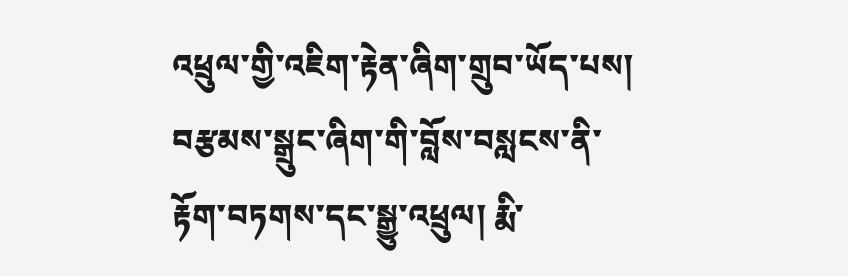འཕྲུལ་གྱི་འཇིག་རྟེན་ཞིག་གྲུབ་ཡོད་པས། བརྩམས་སྒྲུང་ཞིག་གི་བློས་བསླངས་ནི་རྟོག་བཏགས་དང་སྒྱུ་འཕྲུལ། རྨི་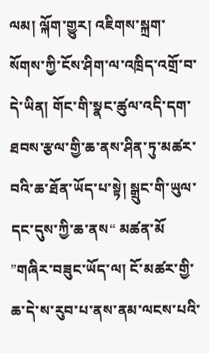ལམ། ལྐོག་གྱུར། འཇིགས་སྐྲག་སོགས་ཀྱི་ངོས་ཤིག་ལ་འཁྲིད་འགྲོ་བ་དེ་ཡིན། གོང་གི་སྣང་ཚུལ་འདི་དག་ཐབས་རྩལ་གྱི་ཆ་ནས་ཤིན་ཏུ་མཚར་བའི་ཆ་ཐོན་ཡོད་པ་སྟེ། སྒྲུང་གི་ཡུལ་དང་དུས་ཀྱི་ཆ་ནས“ མཚན་མོ ”གཞིར་བཟུང་ཡོད་ལ། ངོ་མཚར་གྱི་ཆ་དེ་ས་རུབ་པ་ནས་ནམ་ལངས་པའི་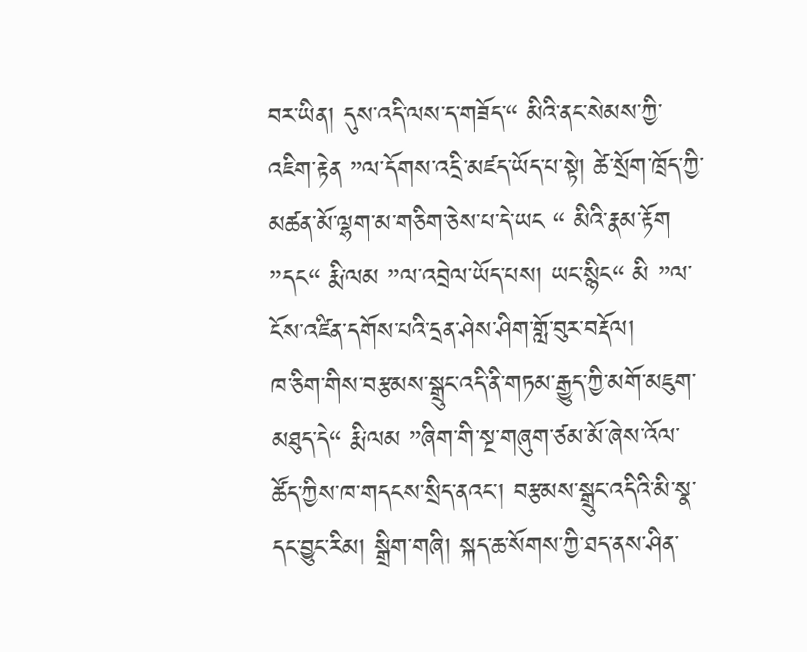བར་ཡིན། དུས་འདི་ལས་ད་གཟོད་“ མིའི་ནང་སེམས་ཀྱི་འཇིག་རྟེན ”ལ་དོགས་འདྲི་མཛད་ཡོད་པ་སྟེ། ཚེ་སྲོག་ཁྲོད་ཀྱི་མཚན་མོ་ལྷག་མ་གཅིག་ཅེས་པ་དེ་ཡང “ མིའི་རྣམ་རྟོག ”དང“ རྨི་ལམ ”ལ་འབྲེལ་ཡོད་པས། ཡང་སྙིང“ མི ”ལ་ངོས་འཛིན་དགོས་པའི་དྲན་ཤེས་ཤིག་གློ་བུར་བརྡོལ།
ཁ་ཅིག་གིས་བརྩམས་སྒྲུང་འདི་ནི་གཏམ་རྒྱུད་ཀྱི་མགོ་མཇུག་མཐུད་དེ“ རྨི་ལམ ”ཞིག་གི་སྔ་གཞུག་ཙམ་མོ་ཞེས་འོལ་ཚོད་ཀྱིས་ཁ་གདངས་སྲིད་ནའང་། བརྩམས་སྒྲུང་འདིའི་མི་སྣ་དང་བྱུང་རིམ། སྒྲིག་གཞི། སྐད་ཆ་སོགས་ཀྱི་ཐད་ནས་ཤིན་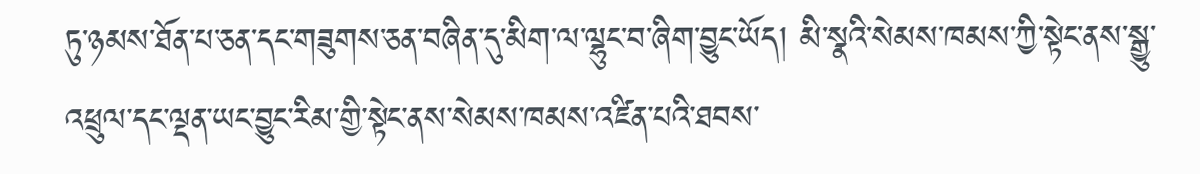ཏུ་ཉམས་ཐོན་པ་ཅན་དང་གཟུགས་ཅན་བཞིན་དུ་མིག་ལ་ལྷུང་བ་ཞིག་བྱུང་ཡོད། མི་སྣའི་སེམས་ཁམས་ཀྱི་སྟེང་ནས་སྒྱུ་འཕྲུལ་དང་ལྡན་ཡང་བྱུང་རིམ་གྱི་སྟེང་ནས་སེམས་ཁམས་འཛིན་པའི་ཐབས་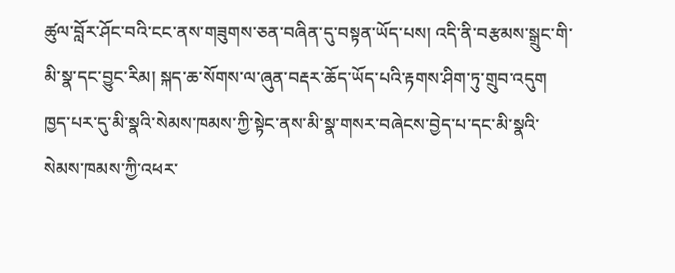ཚུལ་བློར་ཤོང་བའི་ངང་ནས་གཟུགས་ཅན་བཞིན་དུ་བསྟན་ཡོད་པས། འདི་ནི་བརྩམས་སྒྲུང་གི་མི་སྣ་དང་བྱུང་རིམ། སྐད་ཆ་སོགས་ལ་ཞུན་བརྡར་ཆོད་ཡོད་པའི་རྟགས་ཤིག་ཏུ་གྲུབ་འདུག ཁྱད་པར་དུ་མི་སྣའི་སེམས་ཁམས་ཀྱི་སྟེང་ནས་མི་སྣ་གསར་བཞེངས་བྱེད་པ་དང་མི་སྣའི་སེམས་ཁམས་ཀྱི་འཕར་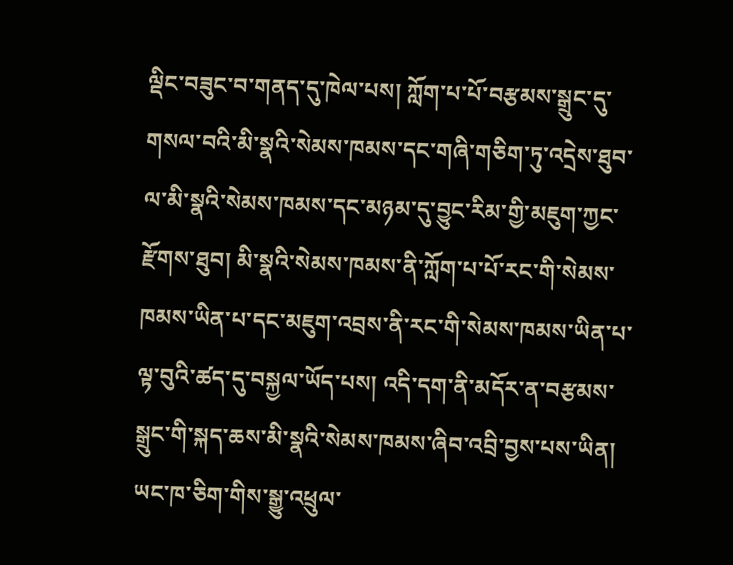ལྡིང་བཟུང་བ་གནད་དུ་ཁེལ་པས། ཀློག་པ་པོ་བརྩམས་སྒྲུང་དུ་གསལ་བའི་མི་སྣའི་སེམས་ཁམས་དང་གཞི་གཅིག་ཏུ་འདྲེས་ཐུབ་ལ་མི་སྣའི་སེམས་ཁམས་དང་མཉམ་དུ་བྱུང་རིམ་གྱི་མཇུག་ཀྱང་རྫོགས་ཐུབ། མི་སྣའི་སེམས་ཁམས་ནི་ཀློག་པ་པོ་རང་གི་སེམས་ཁམས་ཡིན་པ་དང་མཇུག་འབྲས་ནི་རང་གི་སེམས་ཁམས་ཡིན་པ་ལྟ་བུའི་ཚད་དུ་བསྐྱལ་ཡོད་པས། འདི་དག་ནི་མདོར་ན་བརྩམས་སྒྲུང་གི་སྐད་ཆས་མི་སྣའི་སེམས་ཁམས་ཞིབ་འབྲི་བྱས་པས་ཡིན།
ཡང་ཁ་ཅིག་གིས་སྒྱུ་འཕྲུལ་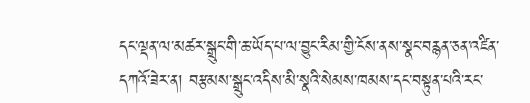དང་ལྡན་ལ་མཚར་སྒྲུང་གི་ཆ་ཡོད་པ་ལ་བྱུང་རིམ་གྱི་ངོས་ནས་སྣང་བརྙན་ཅན་འཛིན་དཀའོ་ཟེར་ན། བརྩམས་སྒྲུང་འདིས་མི་སྣའི་སེམས་ཁམས་དང་བསྟུན་པའི་རང་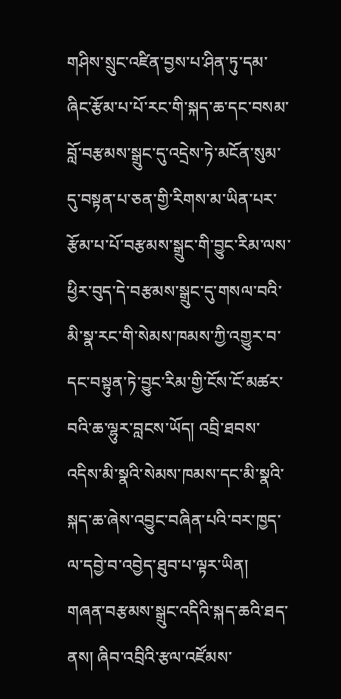གཤིས་སྲུང་འཛིན་བྱས་པ་ཤིན་ཏུ་དམ་ཞིང་རྩོམ་པ་པོ་རང་གི་སྐད་ཆ་དང་བསམ་བློ་བརྩམས་སྒྲུང་དུ་འདྲེས་ཏེ་མངོན་སུམ་དུ་བསྟན་པ་ཅན་གྱི་རིགས་མ་ཡིན་པར་རྩོམ་པ་པོ་བརྩམས་སྒྲུང་གི་བྱུང་རིམ་ལས་ཕྱིར་བུད་དེ་བརྩམས་སྒྲུང་དུ་གསལ་བའི་མི་སྣ་རང་གི་སེམས་ཁམས་ཀྱི་འགྱུར་བ་དང་བསྟུན་ཏེ་བྱུང་རིམ་གྱི་ངོས་ངོ་མཚར་བའི་ཆ་ལྷུར་བླངས་ཡོད། འབྲི་ཐབས་འདིས་མི་སྣའི་སེམས་ཁམས་དང་མི་སྣའི་སྐད་ཆ་ཞེས་འབྱུང་བཞིན་པའི་བར་ཁྱད་ལ་དབྱེ་བ་འབྱེད་ཐུབ་པ་ལྟར་ཡིན།
གཞན་བརྩམས་སྒྲུང་འདིའི་སྐད་ཆའི་ཐད་ནས། ཞིབ་འབྲིའི་རྩལ་འཛོམས་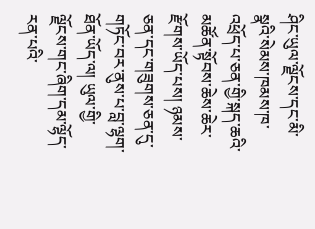ཤིང་ཡུལ་ལྗོངས་དང་མི་སྣའི་སེམས་ཁམས་ཁ་འཕྲོད་པ་ཅན་གྱི་སྐད་ཆའི་མཚོན་སྟོབས་ཆེས་ཆེར་རྫོགས་ཡོད་པས། ཉམས་ཅན་དང་གཟུགས་ཅན་དུ་གཏོང་བར་ནུས་པ་བླ་ལྷག་ཐོན་ཡོད་ལ། ཡུལ་གྱི་ལྗོངས་གང་ཞིག་དམ་ལྷོད་རན་པའི་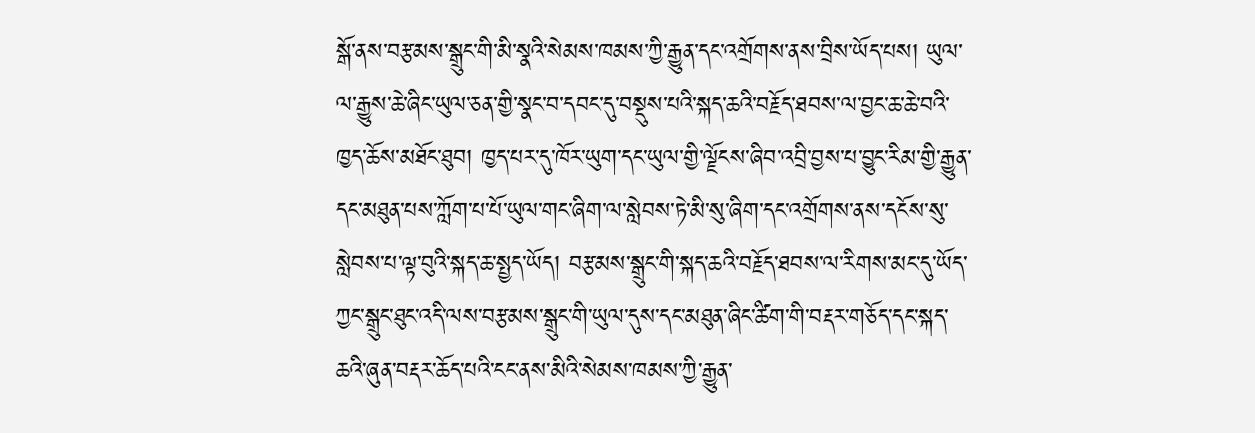སྒོ་ནས་བརྩམས་སྒྲུང་གི་མི་སྣའི་སེམས་ཁམས་ཀྱི་རྒྱུན་དང་འགྲོགས་ནས་བྲིས་ཡོད་པས། ཡུལ་ལ་རྒྱུས་ཆེ་ཞིང་ཡུལ་ཅན་གྱི་སྣང་བ་དབང་དུ་བསྡུས་པའི་སྐད་ཆའི་བརྗོད་ཐབས་ལ་བྱང་ཆ་ཆེ་བའི་ཁྱད་ཆོས་མཐོང་ཐུབ། ཁྱད་པར་དུ་ཁོར་ཡུག་དང་ཡུལ་གྱི་ལྗོངས་ཞིབ་འབྲི་བྱས་པ་བྱུང་རིམ་གྱི་རྒྱུན་དང་མཐུན་པས་ཀློག་པ་པོ་ཡུལ་གང་ཞིག་ལ་སླེབས་ཏེ་མི་སུ་ཞིག་དང་འགྲོགས་ནས་དངོས་སུ་སླེབས་པ་ལྟ་བུའི་སྐད་ཆ་སྤྱད་ཡོད། བརྩམས་སྒྲུང་གི་སྐད་ཆའི་བརྗོད་ཐབས་ལ་རིགས་མང་དུ་ཡོད་ཀྱང་སྒྲུང་ཐུང་འདི་ལས་བརྩམས་སྒྲུང་གི་ཡུལ་དུས་དང་མཐུན་ཞིང་ཚིག་གི་བརྡར་གཅོད་དང་སྐད་ཆའི་ཞུན་བརྡར་ཆོད་པའི་ངང་ནས་མིའི་སེམས་ཁམས་ཀྱི་རྒྱུན་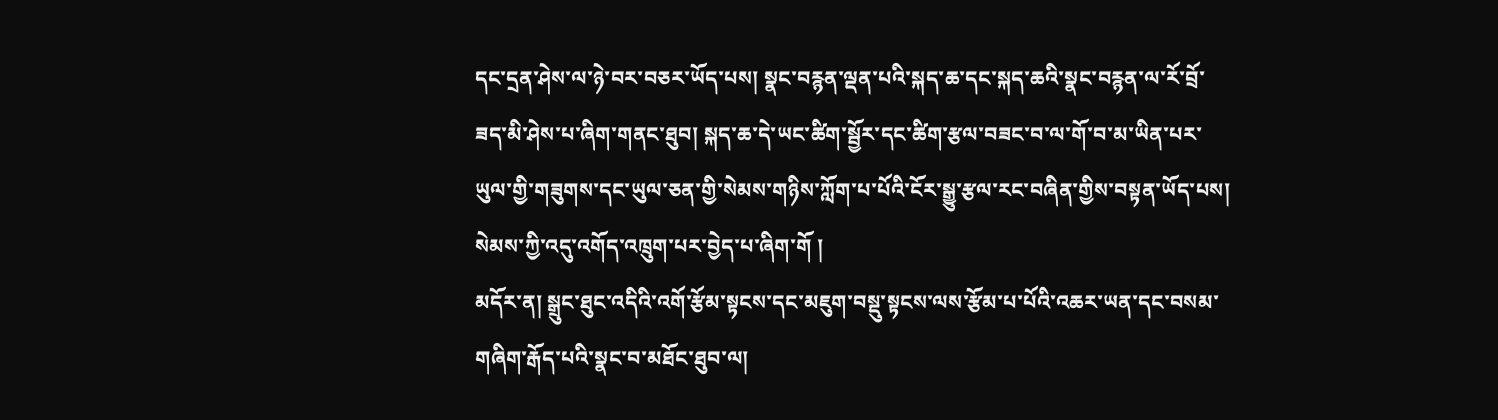དང་དྲན་ཤེས་ལ་ཉེ་བར་བཅར་ཡོད་པས། སྣང་བརྙན་ལྡན་པའི་སྐད་ཆ་དང་སྐད་ཆའི་སྣང་བརྙན་ལ་རོ་བྲོ་ཟད་མི་ཤེས་པ་ཞིག་གནང་ཐུབ། སྐད་ཆ་དེ་ཡང་ཚིག་སྦྱོར་དང་ཚིག་རྩལ་བཟང་བ་ལ་གོ་བ་མ་ཡིན་པར་ཡུལ་གྱི་གཟུགས་དང་ཡུལ་ཅན་གྱི་སེམས་གཉིས་ཀློག་པ་པོའི་ངོར་སྒྱུ་རྩལ་རང་བཞིན་གྱིས་བསྟན་ཡོད་པས། སེམས་ཀྱི་འདུ་འགོད་འཁྲུག་པར་བྱེད་པ་ཞིག་གོ །
མདོར་ན། སྒྲུང་ཐུང་འདིའི་འགོ་རྩོམ་སྟངས་དང་མཇུག་བསྡུ་སྟངས་ལས་རྩོམ་པ་པོའི་འཆར་ཡན་དང་བསམ་གཞིག་རྒོད་པའི་སྣང་བ་མཐོང་ཐུབ་ལ།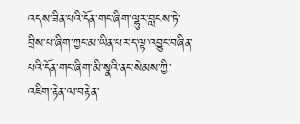འདས་ཟིན་པའི་དོན་གང་ཞིག་ལྷུར་བླངས་ཏེ་བྲིས་པ་ཞིག་ཀྱང་མ་ཡིན་པར་ད་ལྟ་འབྱུང་བཞིན་པའི་དོན་གང་ཞིག་མི་སྣའི་ནང་སེམས་ཀྱི་འཇིག་རྟེན་ལ་བརྟེན་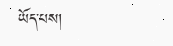ཡོད་པས།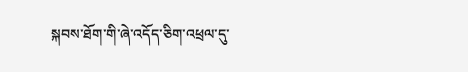སྐབས་ཐོག་གི་ཞེ་འདོད་ཅིག་འཕྲལ་དུ་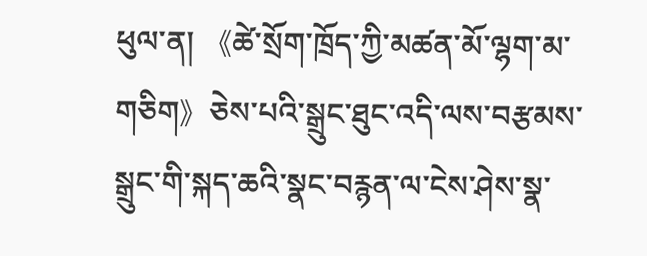ཕུལ་ན། 《ཚེ་སྲོག་ཁྲོད་ཀྱི་མཚན་མོ་ལྷག་མ་གཅིག》ཅེས་པའི་སྒྲུང་ཐུང་འདི་ལས་བརྩམས་སྒྲུང་གི་སྐད་ཆའི་སྣང་བརྙན་ལ་ངེས་ཤེས་སྣ་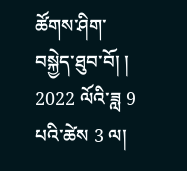ཚོགས་ཤིག་བསྐྱེད་ཐུབ་བོ། །
2022 ལོའི་ཟླ 9 པའི་ཚེས 3 ལ།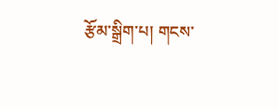རྩོམ་སྒྲིག་པ། གངས་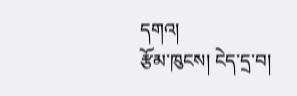དགའ།
རྩོམ་ཁུངས། ངེད་དྲ་བ།